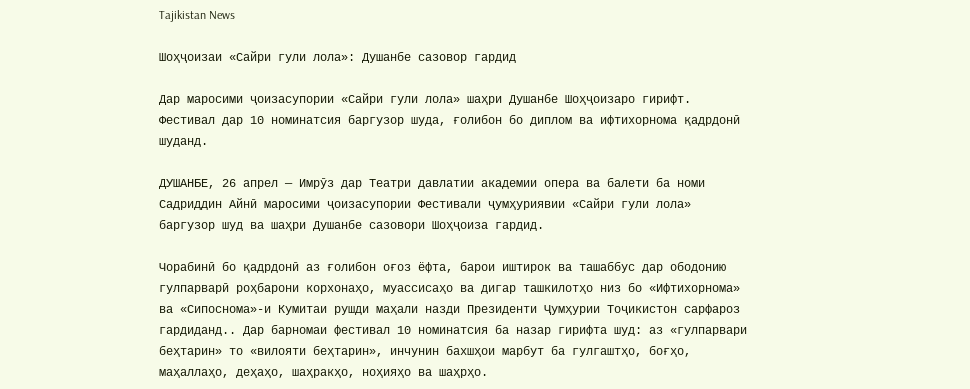Tajikistan News

Шоҳҷоизаи «Сайри гули лола»: Душанбе сазовор гардид

Дар маросими ҷоизасупории «Сайри гули лола» шаҳри Душанбе Шоҳҷоизаро гирифт. Фестивал дар 10 номинатсия баргузор шуда, ғолибон бо диплом ва ифтихорнома қадрдонӣ шуданд.

ДУШАНБЕ, 26 апрел — Имрӯз дар Театри давлатии академии опера ва балети ба номи Садриддин Айнӣ маросими ҷоизасупории Фестивали ҷумҳуриявии «Сайри гули лола» баргузор шуд ва шаҳри Душанбе сазовори Шоҳҷоиза гардид.

Чорабинӣ бо қадрдонӣ аз ғолибон оғоз ёфта, барои иштирок ва ташаббус дар ободонию гулпарварӣ роҳбарони корхонаҳо, муассисаҳо ва дигар ташкилотҳо низ бо «Ифтихорнома» ва «Сипоснома»-и Кумитаи рушди маҳали назди Президенти Ҷумҳурии Тоҷикистон сарфароз гардиданд.. Дар барномаи фестивал 10 номинатсия ба назар гирифта шуд: аз «гулпарвари беҳтарин» то «вилояти беҳтарин», инчунин бахшҳои марбут ба гулгаштҳо, боғҳо, маҳаллаҳо, деҳаҳо, шаҳракҳо, ноҳияҳо ва шаҳрҳо.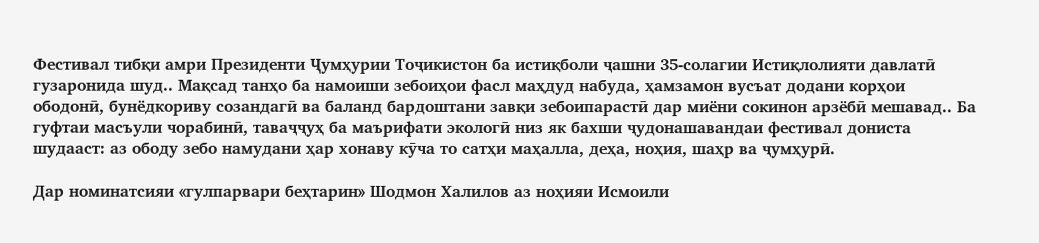Фестивал тибқи амри Президенти Ҷумҳурии Тоҷикистон ба истиқболи ҷашни 35-солагии Истиқлолияти давлатӣ гузаронида шуд.. Мақсад танҳо ба намоиши зебоиҳои фасл маҳдуд набуда, ҳамзамон вусъат додани корҳои ободонӣ, бунёдкориву созандагӣ ва баланд бардоштани завқи зебоипарастӣ дар миёни сокинон арзёбӣ мешавад.. Ба гуфтаи масъули чорабинӣ, таваҷҷуҳ ба маърифати экологӣ низ як бахши ҷудонашавандаи фестивал дониста шудааст: аз ободу зебо намудани ҳар хонаву кӯча то сатҳи маҳалла, деҳа, ноҳия, шаҳр ва ҷумҳурӣ.

Дар номинатсияи «гулпарвари беҳтарин» Шодмон Халилов аз ноҳияи Исмоили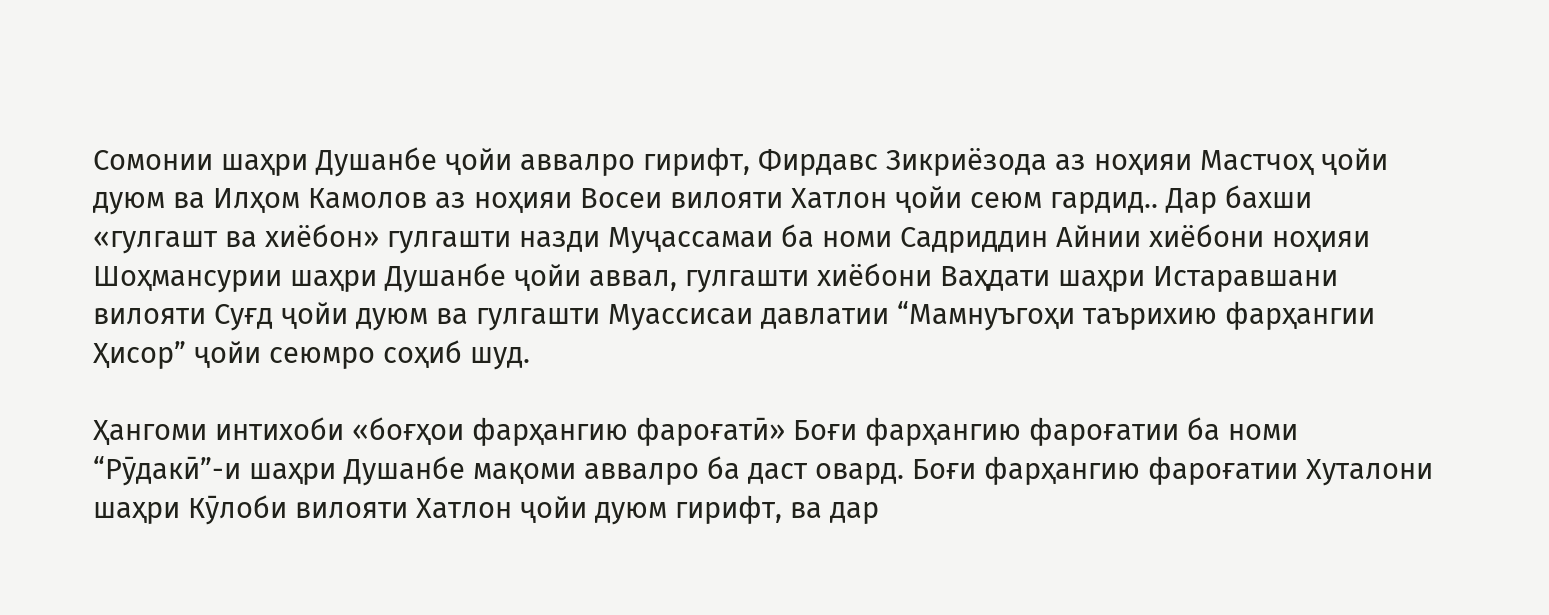Сомонии шаҳри Душанбе ҷойи аввалро гирифт, Фирдавс Зикриёзода аз ноҳияи Мастчоҳ ҷойи дуюм ва Илҳом Камолов аз ноҳияи Восеи вилояти Хатлон ҷойи сеюм гардид.. Дар бахши «гулгашт ва хиёбон» гулгашти назди Муҷассамаи ба номи Садриддин Айнии хиёбони ноҳияи Шоҳмансурии шаҳри Душанбе ҷойи аввал, гулгашти хиёбони Ваҳдати шаҳри Истаравшани вилояти Суғд ҷойи дуюм ва гулгашти Муассисаи давлатии “Мамнуъгоҳи таърихию фарҳангии Ҳисор” ҷойи сеюмро соҳиб шуд.

Ҳангоми интихоби «боғҳои фарҳангию фароғатӣ» Боғи фарҳангию фароғатии ба номи “Рӯдакӣ”-и шаҳри Душанбе мақоми аввалро ба даст овард. Боғи фарҳангию фароғатии Хуталони шаҳри Кӯлоби вилояти Хатлон ҷойи дуюм гирифт, ва дар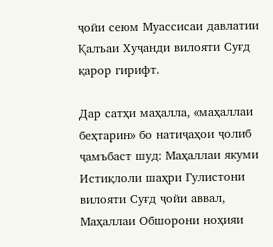ҷойи сеюм Муассисаи давлатии Қалъаи Хуҷанди вилояти Суғд қарор гирифт.

Дар сатҳи маҳалла, «маҳаллаи беҳтарин» бо натиҷаҳои ҷолиб ҷамъбаст шуд: Маҳаллаи якуми Истиқлоли шаҳри Гулистони вилояти Суғд ҷойи аввал, Маҳаллаи Обшорони ноҳияи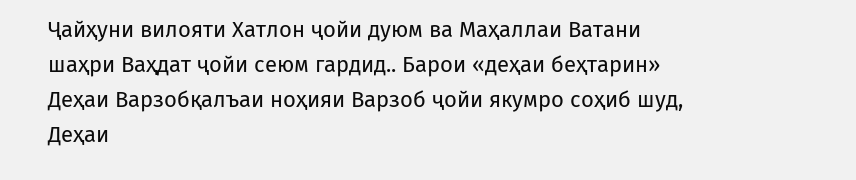Ҷайҳуни вилояти Хатлон ҷойи дуюм ва Маҳаллаи Ватани шаҳри Ваҳдат ҷойи сеюм гардид.. Барои «деҳаи беҳтарин» Деҳаи Варзобқалъаи ноҳияи Варзоб ҷойи якумро соҳиб шуд, Деҳаи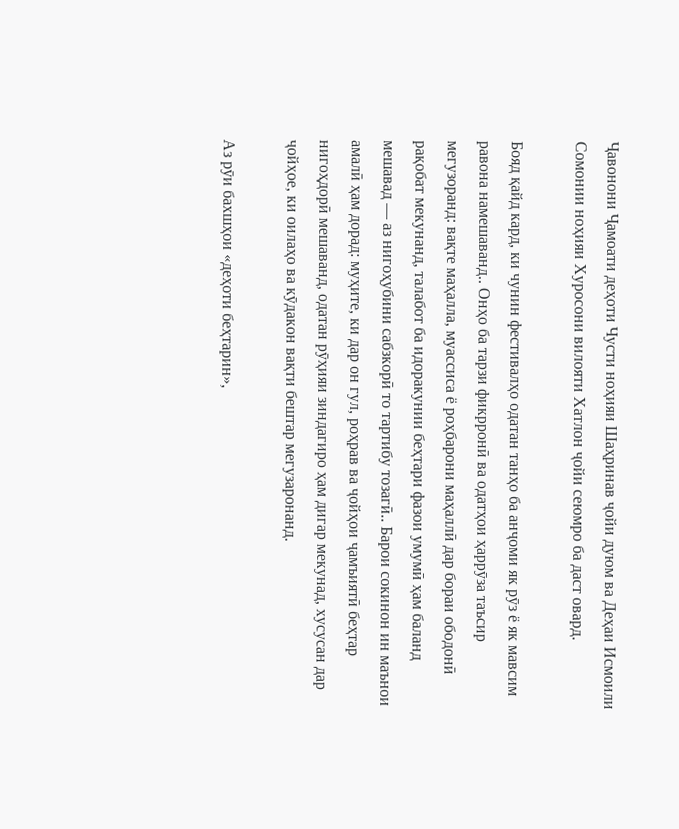Ҷавонони Ҷамоати деҳоти Чусти ноҳияи Шаҳринав ҷойи дуюм ва Деҳаи Исмоили Сомонии ноҳияи Хуросони вилояти Хатлон ҷойи сеюмро ба даст овард.

Бояд қайд кард, ки чунин фестивалҳо одатан танҳо ба анҷоми як рӯз ё як мавсим равона намешаванд.. Онҳо ба тарзи фикрронӣ ва одатҳои ҳаррӯза таъсир мегузоранд: вақте маҳалла, муассиса ё роҳбарони маҳаллӣ дар бораи ободонӣ рақобат мекунанд, талабот ба идоракунии беҳтари фазои умумӣ ҳам баланд мешавад — аз нигоҳубини сабзкорӣ то тартибу тозагӣ.. Барои сокинон ин маънои амалӣ ҳам дорад: муҳите, ки дар он гул, роҳрав ва ҷойҳои ҷамъиятӣ беҳтар нигоҳдорӣ мешаванд, одатан рӯҳияи зиндагиро ҳам дигар мекунад, хусусан дар ҷойҳое, ки оилаҳо ва кӯдакон вақти бештар мегузаронанд.

Аз рӯи бахшҳои «деҳоти беҳтарин»,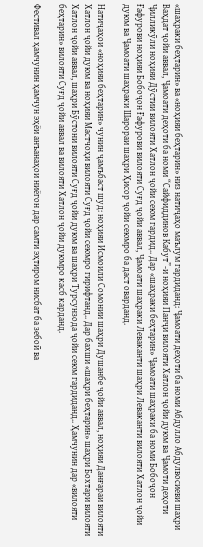«шаҳраки беҳтарин» ва «ноҳияи беҳтарин» низ натиҷаҳо маълум гардиданд: Ҷамоати деҳоти ба номи Абдулло Абдулвосиеви шаҳри Ваҳдат ҷойи аввал, Ҷамоати деҳоти ба номи “Сайфиддинов Кабут”-и ноҳияи Панҷи вилояти Хатлон ҷойи дуюм ва Ҷамоти деҳоти Ҷилликӯли ноҳияи Дӯстии вилояти Хатлон ҷойи сеюм гардид.. Дар «шаҳраки беҳтарин» Ҷамоати шаҳраки ба номи Бобоҷон Ғафурови ноҳияи Бобоҷон Ғафурови вилояти Суғд ҷойи аввал, Ҷамоати шаҳраки Леваканти шаҳри Леваканти вилояти Хатлон ҷойи дуюм ва Ҷамоати шаҳраки Шарораи шаҳри Ҳисор ҷойи сеюмро ба даст оварданд.

Натиҷаҳои «ноҳияи беҳтарин» чунин ҷамъбаст шуд: ноҳияи Исмоили Сомонии шаҳри Душанбе ҷойи аввал, ноҳияи Данғараи вилояти Хатлон ҷойи дуюм ва ноҳияи Мастчоҳи вилояти Суғд ҷойи сеюмро гирифтанд.. Дар бахши «шаҳри беҳтарин» шаҳри Бохтари вилояти Хатлон ҷойи аввал, шаҳри Бӯстони вилояти Суғд ҷойи дуюм ва шаҳри Турсунзода ҷойи сеюм гардиданд.. Ҳамчунин дар «вилояти беҳтарин» вилояти Суғд ҷойи аввал ва вилояти Хатлон ҷойи дуюмро касб карданд.

Фестивал ҳамчунин ҳамчун эҳёи анъанаҳои ниёгон дар самти эҳтиром нисбат ба зебоӣ ва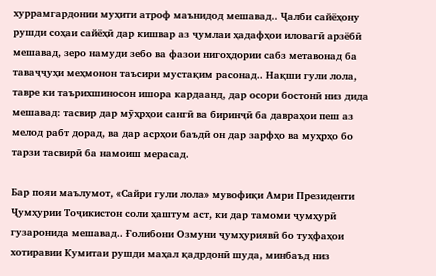хуррамгардонии муҳити атроф маънидод мешавад.. Ҷалби сайёҳону рушди соҳаи сайёҳӣ дар кишвар аз ҷумлаи ҳадафҳои иловагӣ арзёбӣ мешавад, зеро намуди зебо ва фазои нигоҳдории сабз метавонад ба таваҷҷуҳи меҳмонон таъсири мустақим расонад.. Нақши гули лола, тавре ки таърихшиносон ишора кардаанд, дар осори бостонӣ низ дида мешавад: тасвир дар мӯҳрҳои сангӣ ва биринҷӣ ба давраҳои пеш аз мелод рабт дорад, ва дар асрҳои баъдӣ он дар зарфҳо ва муҳрҳо бо тарзи тасвирӣ ба намоиш мерасад.

Бар пояи маълумот, «Сайри гули лола» мувофиқи Амри Президенти Ҷумҳурии Тоҷикистон соли ҳаштум аст, ки дар тамоми ҷумҳурӣ гузаронида мешавад.. Ғолибони Озмуни ҷумҳуриявӣ бо туҳфаҳои хотиравии Кумитаи рушди маҳал қадрдонӣ шуда, минбаъд низ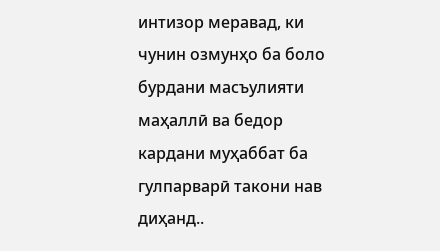интизор меравад, ки чунин озмунҳо ба боло бурдани масъулияти маҳаллӣ ва бедор кардани муҳаббат ба гулпарварӣ такони нав диҳанд..